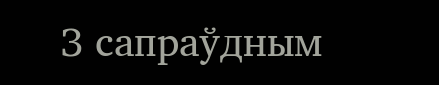З сапраўдным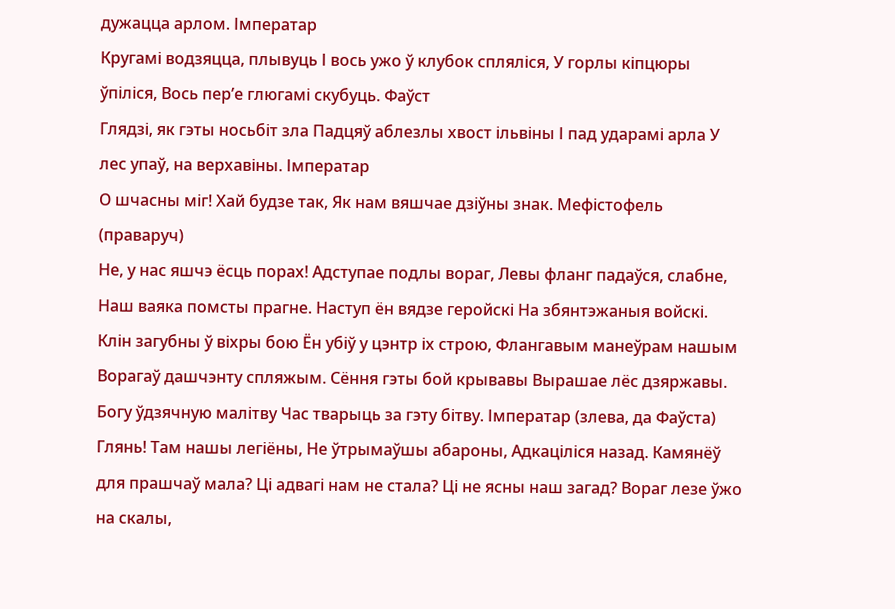дужацца арлом. Імператар
Кругамі водзяцца, плывуць І вось ужо ў клубок спляліся, У горлы кіпцюры ўпіліся, Вось пер’е глюгамі скубуць. Фаўст
Глядзі, як гэты носьбіт зла Падцяў аблезлы хвост ільвіны І пад ударамі арла У лес упаў, на верхавіны. Імператар
О шчасны міг! Хай будзе так, Як нам вяшчае дзіўны знак. Мефістофель (праваруч)
Не, у нас яшчэ ёсць порах! Адступае подлы вораг, Левы фланг падаўся, слабне, Наш ваяка помсты прагне. Наступ ён вядзе геройскі На збянтэжаныя войскі. Клін загубны ў віхры бою Ён убіў у цэнтр іх строю, Флангавым манеўрам нашым Ворагаў дашчэнту спляжым. Сёння гэты бой крывавы Вырашае лёс дзяржавы. Богу ўдзячную малітву Час тварыць за гэту бітву. Імператар (злева, да Фаўста)
Глянь! Там нашы легіёны, Не ўтрымаўшы абароны, Адкаціліся назад. Камянёў для прашчаў мала? Ці адвагі нам не стала? Ці не ясны наш загад? Вораг лезе ўжо на скалы,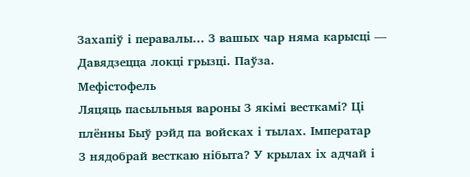Захапіў і перавалы… З вашых чар няма карысці — Давядзецца локці грызці. Паўза.
Мефістофель
Ляцяць пасыльныя вароны З якімі весткамі? Ці плённы Быў рэйд па войсках і тылах. Імператар
З нядобрай весткаю нібыта? У крылах іх адчай і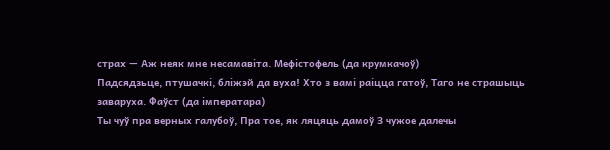страх — Аж неяк мне несамавіта. Мефістофель (да крумкачоў)
Падсядзьце, птушачкі, бліжэй да вуха! Хто з вамі раіцца гатоў, Таго не страшыць заваруха. Фаўст (да імператара)
Ты чуў пра верных галубоў, Пра тое, як ляцяць дамоў З чужое далечы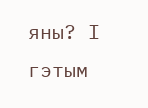яны? І гэтым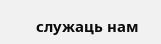служаць нам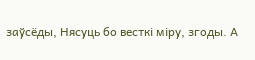заўсёды, Нясуць бо весткі міру, згоды. А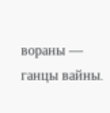вораны — ганцы вайны.